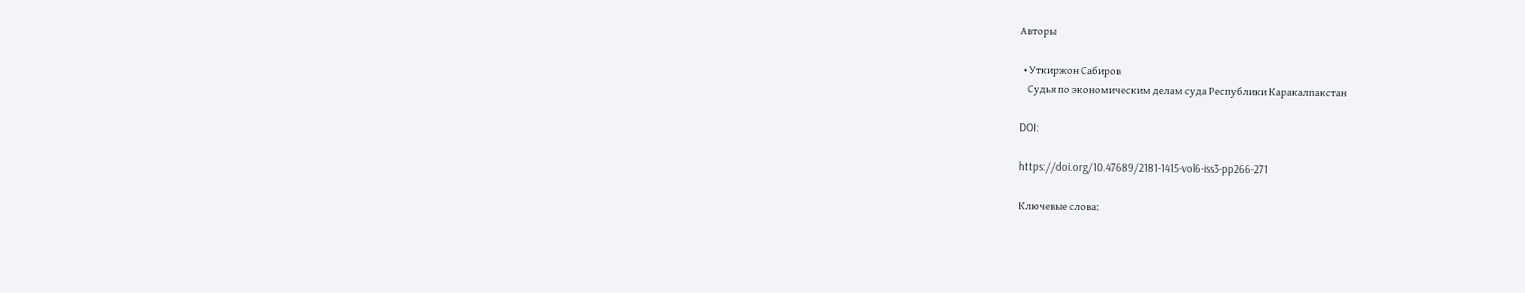Авторы

  • Уткиржон Сабиров
    Судья по экономическим делам суда Республики Каракалпакстан

DOI:

https://doi.org/10.47689/2181-1415-vol6-iss3-pp266-271

Ключевые слова: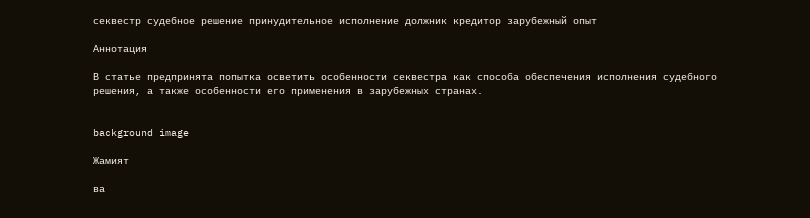секвестр судебное решение принудительное исполнение должник кредитор зарубежный опыт

Аннотация

В статье предпринята попытка осветить особенности секвестра как способа обеспечения исполнения судебного решения, а также особенности его применения в зарубежных странах.


background image

Жамият

ва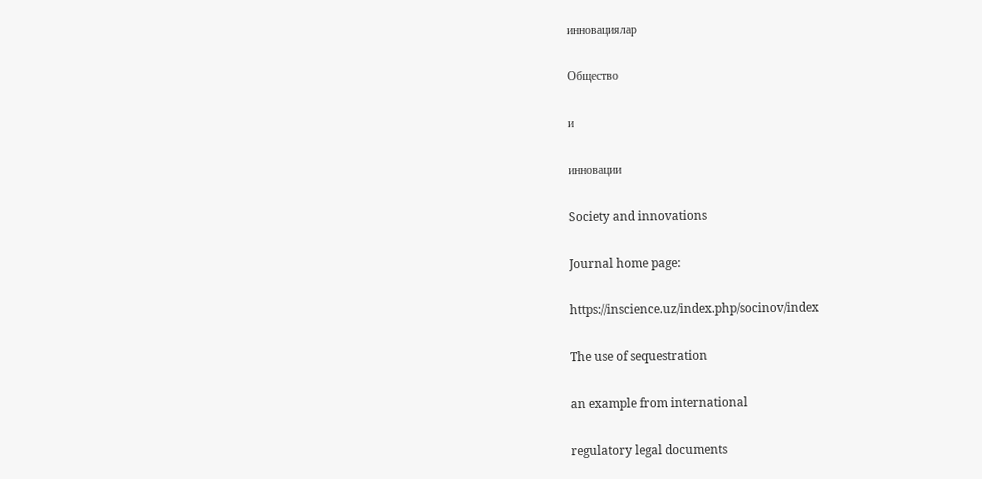инновациялар

Общество

и

инновации

Society and innovations

Journal home page:

https://inscience.uz/index.php/socinov/index

The use of sequestration

an example from international

regulatory legal documents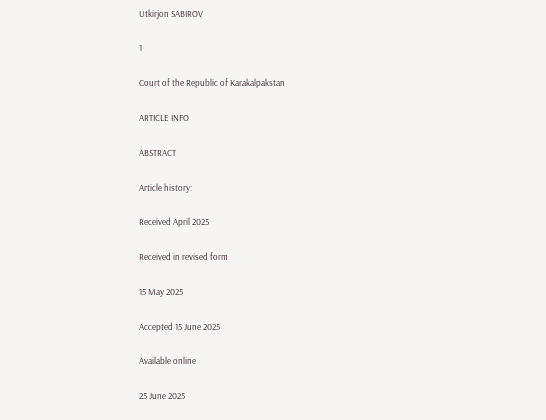Utkirjon SABIROV

1

Court of the Republic of Karakalpakstan

ARTICLE INFO

ABSTRACT

Article history:

Received April 2025

Received in revised form

15 May 2025

Accepted 15 June 2025

Available online

25 June 2025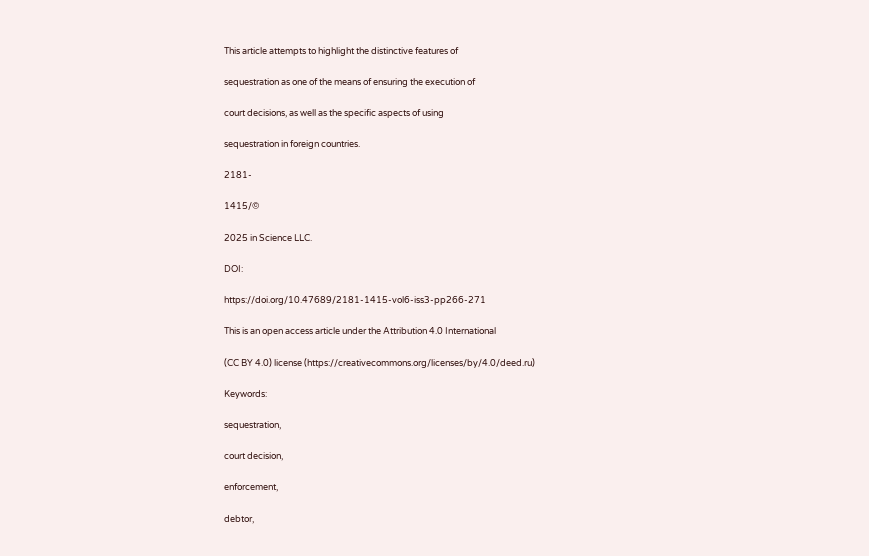This article attempts to highlight the distinctive features of

sequestration as one of the means of ensuring the execution of

court decisions, as well as the specific aspects of using

sequestration in foreign countries.

2181-

1415/©

2025 in Science LLC.

DOI:

https://doi.org/10.47689/2181-1415-vol6-iss3-pp266-271

This is an open access article under the Attribution 4.0 International

(CC BY 4.0) license (https://creativecommons.org/licenses/by/4.0/deed.ru)

Keywords:

sequestration,

court decision,

enforcement,

debtor,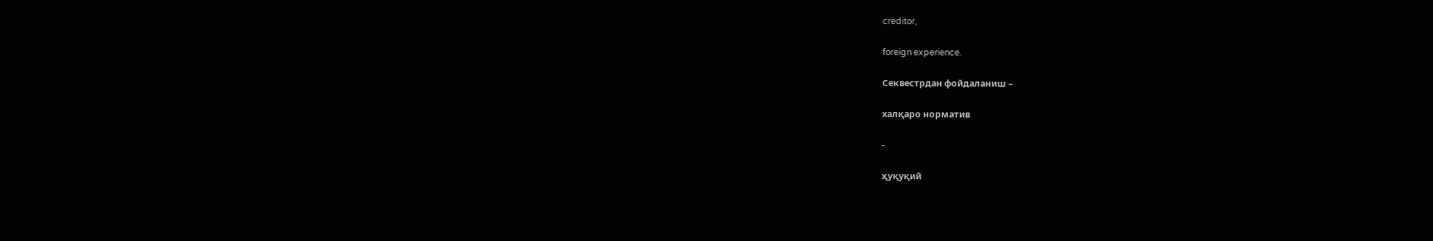creditor,

foreign experience.

Секвестрдан фойдаланиш –

халқаро норматив

-

ҳуқуқий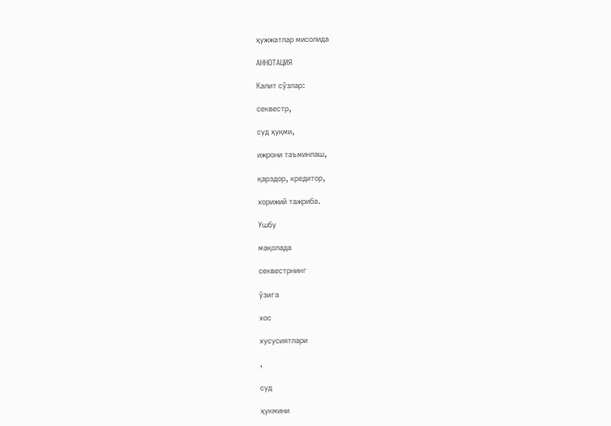ҳужжатлар мисолида

АННОТАЦИЯ

Калит сўзлар:

секвестр,

суд ҳуқми,

ижрони таъминлаш,

қарздор, кредитор,

хорижий тажриба.

Ушбу

мақолада

секвестрнинг

ўзига

хос

хусусиятлари

,

суд

ҳукмини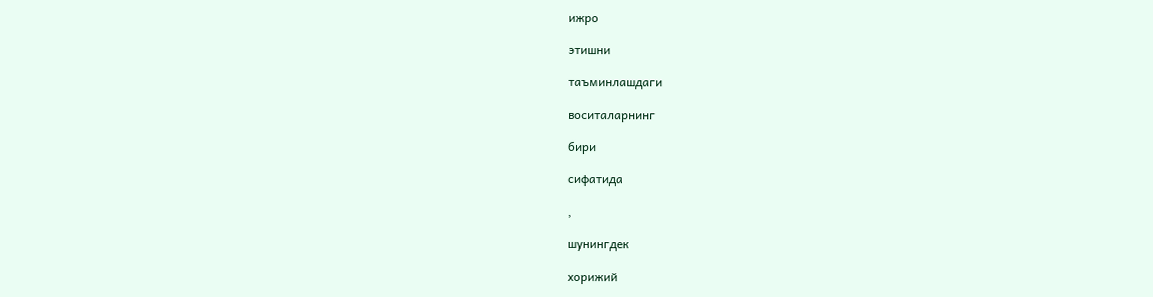ижро

этишни

таъминлашдаги

воситаларнинг

бири

сифатида

,

шунингдек

хорижий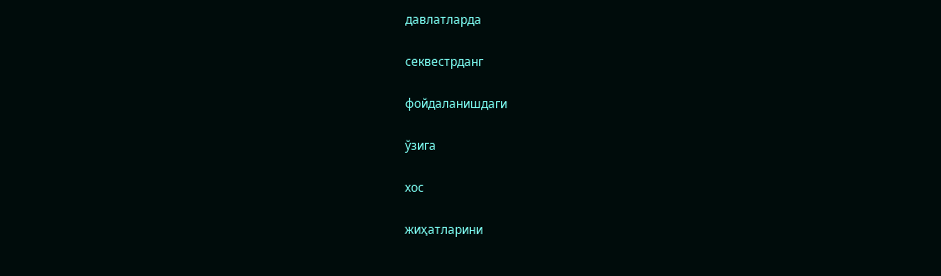давлатларда

секвестрданг

фойдаланишдаги

ўзига

хос

жиҳатларини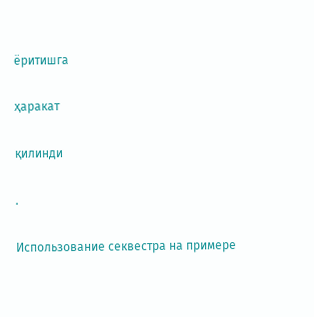ёритишга

ҳаракат

қилинди

.

Использование секвестра на примере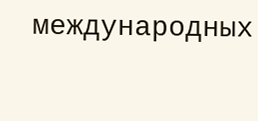международных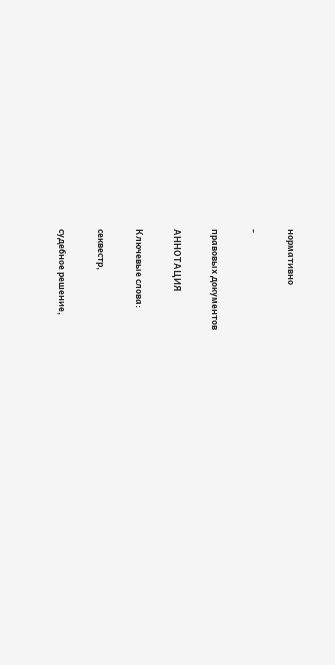нормативно

-

правовых документов

АННОТАЦИЯ

Ключевые слова:

секвестр,

судебное решение,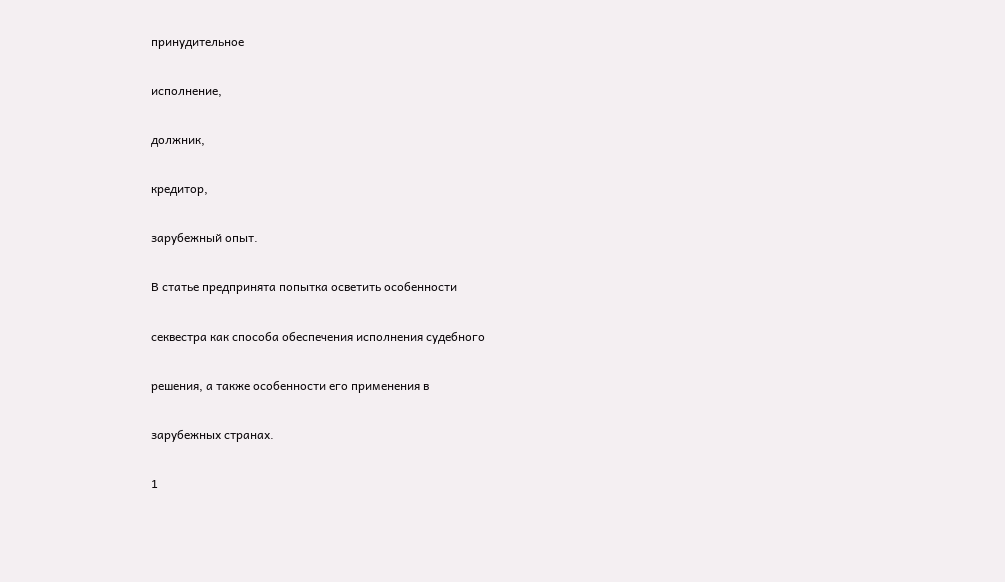принудительное

исполнение,

должник,

кредитор,

зарубежный опыт.

В статье предпринята попытка осветить особенности

секвестра как способа обеспечения исполнения судебного

решения, а также особенности его применения в

зарубежных странах.

1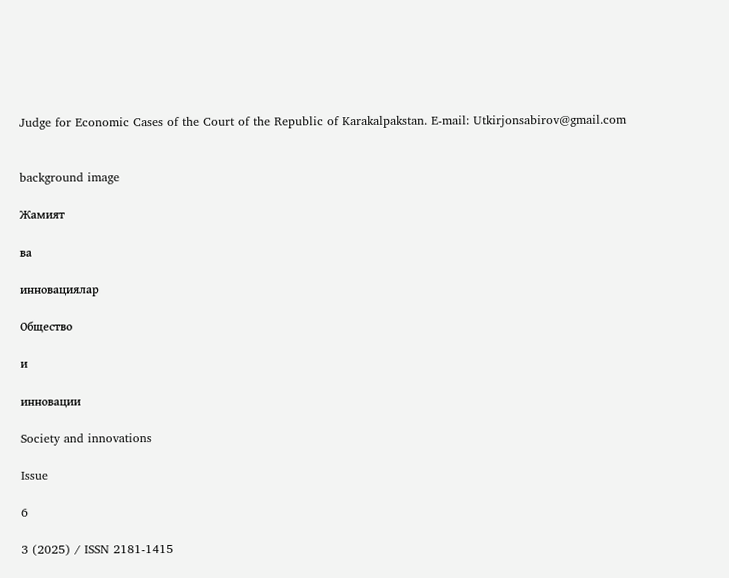Judge for Economic Cases of the Court of the Republic of Karakalpakstan. E-mail: Utkirjonsabirov@gmail.com


background image

Жамият

ва

инновациялар

Общество

и

инновации

Society and innovations

Issue

6

3 (2025) / ISSN 2181-1415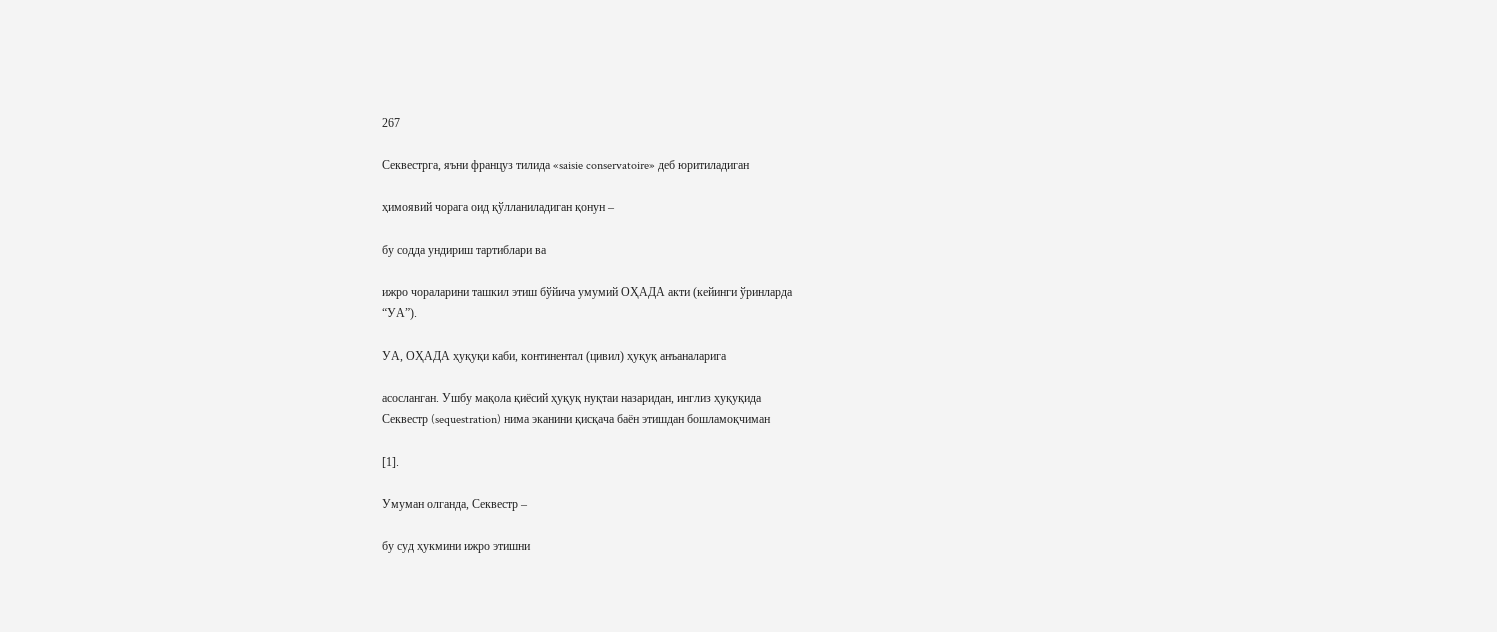267

Секвестрга, яъни француз тилида «saisie conservatoire» деб юритиладиган

ҳимоявий чорага оид қўлланиладиган қонун –

бу содда ундириш тартиблари ва

ижро чораларини ташкил этиш бўйича умумий ОҲАДА акти (кейинги ўринларда
“УА”).

УА, ОҲАДА ҳуқуқи каби, континентал (цивил) ҳуқуқ анъаналарига

асосланган. Ушбу мақола қиёсий ҳуқуқ нуқтаи назаридан, инглиз ҳуқуқида
Секвестр (sequestration) нима эканини қисқача баён этишдан бошламоқчиман

[1].

Умуман олганда, Секвестр –

бу суд ҳукмини ижро этишни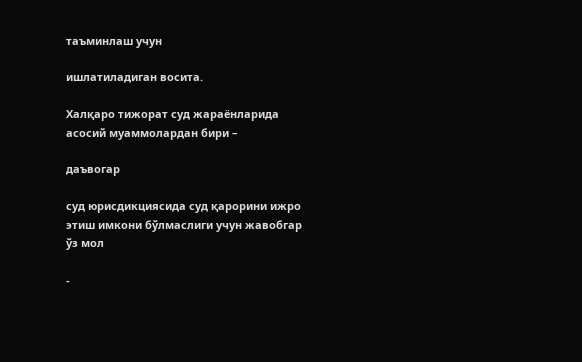таъминлаш учун

ишлатиладиган восита.

Халқаро тижорат суд жараёнларида асосий муаммолардан бири –

даъвогар

суд юрисдикциясида суд қарорини ижро этиш имкони бўлмаслиги учун жавобгар
ўз мол

-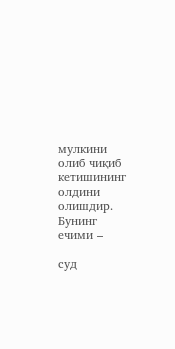мулкини олиб чиқиб кетишининг олдини олишдир. Бунинг ечими –

суд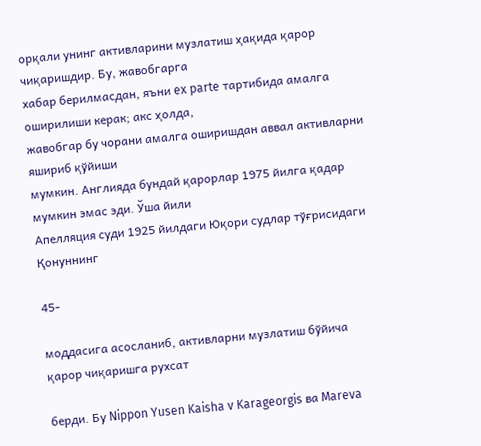орқали унинг активларини музлатиш ҳақида қарор чиқаришдир. Бу, жавобгарга
хабар берилмасдан, яъни ex parte тартибида амалга оширилиши керак; акс ҳолда,
жавобгар бу чорани амалга оширишдан аввал активларни яшириб қўйиши
мумкин. Англияда бундай қарорлар 1975 йилга қадар мумкин эмас эди. Ўша йили
Апелляция суди 1925 йилдаги Юқори судлар тўғрисидаги Қонуннинг

45-

моддасига асосланиб, активларни музлатиш бўйича қарор чиқаришга рухсат

берди. Бу Nippon Yusen Kaisha v Karageorgis ва Mareva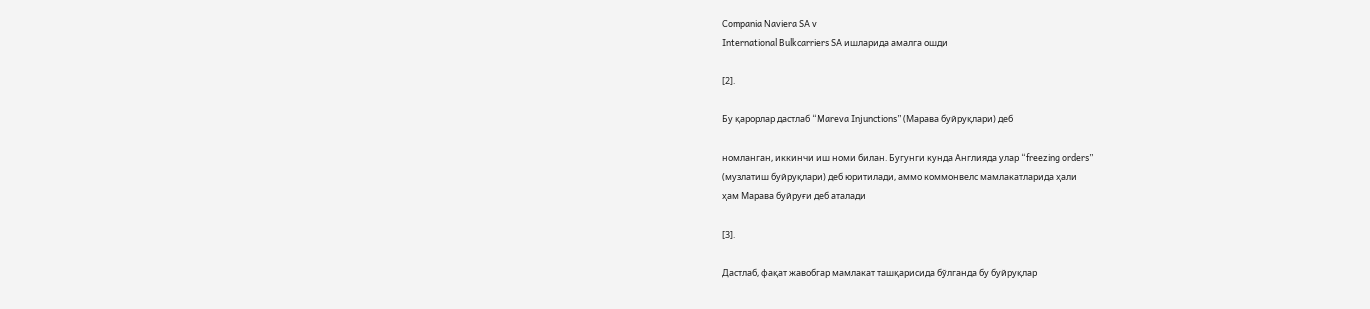Compania Naviera SA v
International Bulkcarriers SA ишларида амалга ошди

[2].

Бу қарорлар дастлаб “Mareva Injunctions” (Марава буйруқлари) деб

номланган, иккинчи иш номи билан. Бугунги кунда Англияда улар “freezing orders”
(музлатиш буйруқлари) деб юритилади, аммо коммонвелс мамлакатларида ҳали
ҳам Марава буйруғи деб аталади

[3].

Дастлаб, фақат жавобгар мамлакат ташқарисида бўлганда бу буйруқлар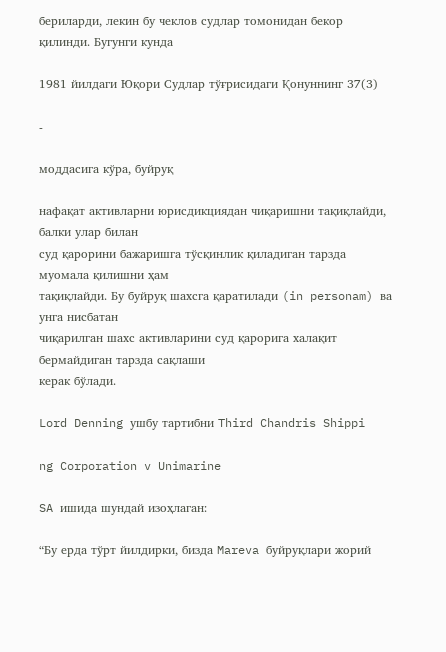бериларди, лекин бу чеклов судлар томонидан бекор қилинди. Бугунги кунда

1981 йилдаги Юқори Судлар тўғрисидаги Қонуннинг 37(3)

-

моддасига кўра, буйруқ

нафақат активларни юрисдикциядан чиқаришни тақиқлайди, балки улар билан
суд қарорини бажаришга тўсқинлик қиладиган тарзда муомала қилишни ҳам
тақиқлайди. Бу буйруқ шахсга қаратилади (in personam) ва унга нисбатан
чиқарилган шахс активларини суд қарорига халақит бермайдиган тарзда сақлаши
керак бўлади.

Lord Denning ушбу тартибни Third Chandris Shippi

ng Corporation v Unimarine

SA ишида шундай изоҳлаган:

“Бу ерда тўрт йилдирки, бизда Mareva буйруқлари жорий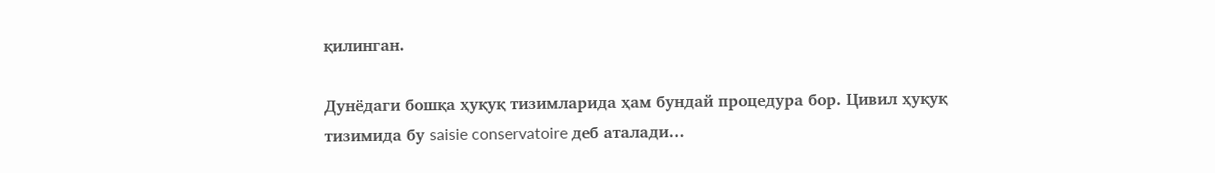қилинган.

Дунёдаги бошқа ҳуқуқ тизимларида ҳам бундай процедура бор. Цивил ҳуқуқ
тизимида бу saisie conservatoire деб аталади…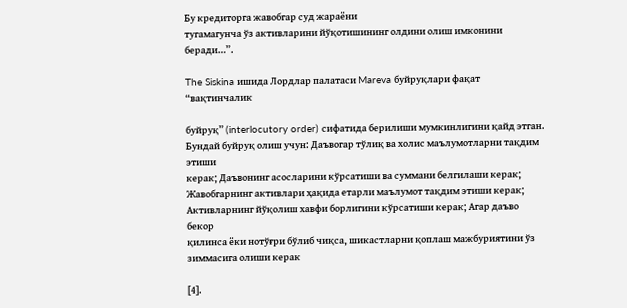Бу кредиторга жавобгар суд жараёни
тугамагунча ўз активларини йўқотишининг олдини олиш имконини беради…”.

The Siskina ишида Лордлар палатаси Mareva буйруқлари фақат “вақтинчалик

буйруқ” (interlocutory order) сифатида берилиши мумкинлигини қайд этган.
Бундай буйруқ олиш учун: Даъвогар тўлиқ ва холис маълумотларни тақдим этиши
керак; Даъвонинг асосларини кўрсатиши ва суммани белгилаши керак;
Жавобгарнинг активлари ҳақида етарли маълумот тақдим этиши керак;
Активларнинг йўқолиш хавфи борлигини кўрсатиши керак; Агар даъво бекор
қилинса ёки нотўғри бўлиб чиқса, шикастларни қоплаш мажбуриятини ўз
зиммасига олиши керак

[4].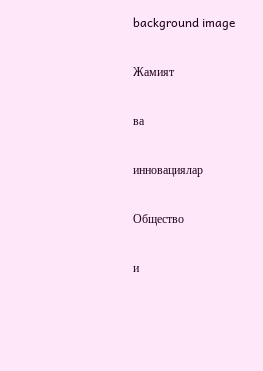background image

Жамият

ва

инновациялар

Общество

и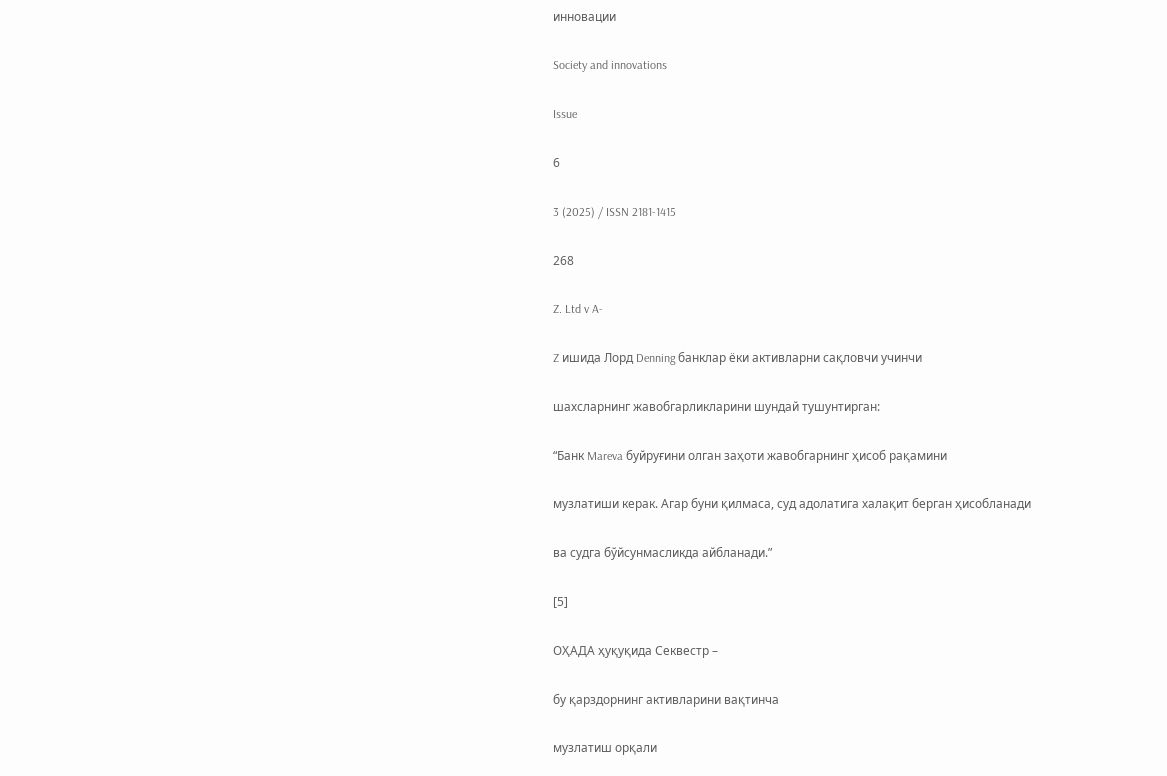инновации

Society and innovations

Issue

6

3 (2025) / ISSN 2181-1415

268

Z. Ltd v A-

Z ишида Лорд Denning банклар ёки активларни сақловчи учинчи

шахсларнинг жавобгарликларини шундай тушунтирган:

“Банк Mareva буйруғини олган заҳоти жавобгарнинг ҳисоб рақамини

музлатиши керак. Агар буни қилмаса, суд адолатига халақит берган ҳисобланади

ва судга бўйсунмасликда айбланади.”

[5]

ОҲАДА ҳуқуқида Секвестр –

бу қарздорнинг активларини вақтинча

музлатиш орқали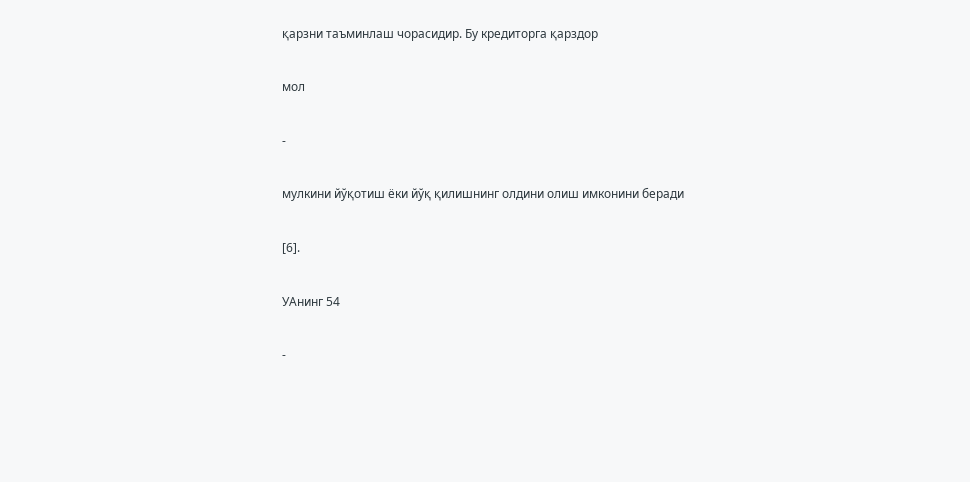қарзни таъминлаш чорасидир. Бу кредиторга қарздор

мол

-

мулкини йўқотиш ёки йўқ қилишнинг олдини олиш имконини беради

[6].

УАнинг 54

-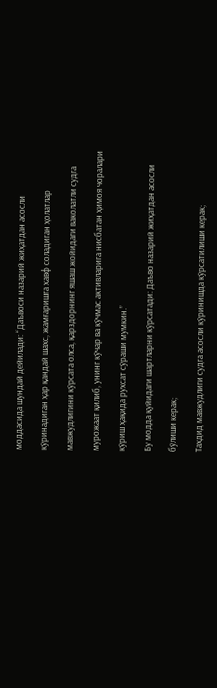моддасида шундай дейилади: “Даъвоси назарий жиҳатдан асосли

кўринадиган ҳар қандай шахс, жамғаришга хавф соладиган ҳолатлар

мавжудлигини кўрсата олса, қарздорнинг яшаш жойидаги ваколатли судга

мурожаат қилиб, унинг кўчар ва кўчмас активларига нисбатан ҳимоя чоралари

кўриш ҳақида рухсат сўраши мумкин.”

Бу модда қуйидаги шартларни кўрсатади: Даъво назарий жиҳатдан асосли

бўлиши керак;

Тахдид мавжудлиги судга асосли кўринишда кўрсатилиши керак;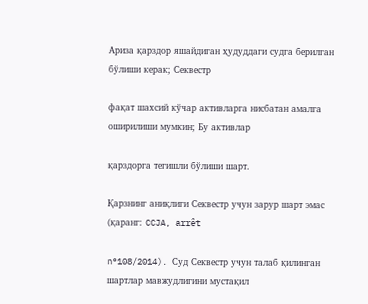Ариза қарздор яшайдиган ҳудуддаги судга берилган бўлиши керак; Секвестр

фақат шахсий кўчар активларга нисбатан амалга оширилиши мумкин; Бу активлар

қарздорга тегишли бўлиши шарт.

Қарзнинг аниқлиги Секвестр учун зарур шарт эмас (қаранг: CCJA, arrêt

n°108/2014). Суд Секвестр учун талаб қилинган шартлар мавжудлигини мустақил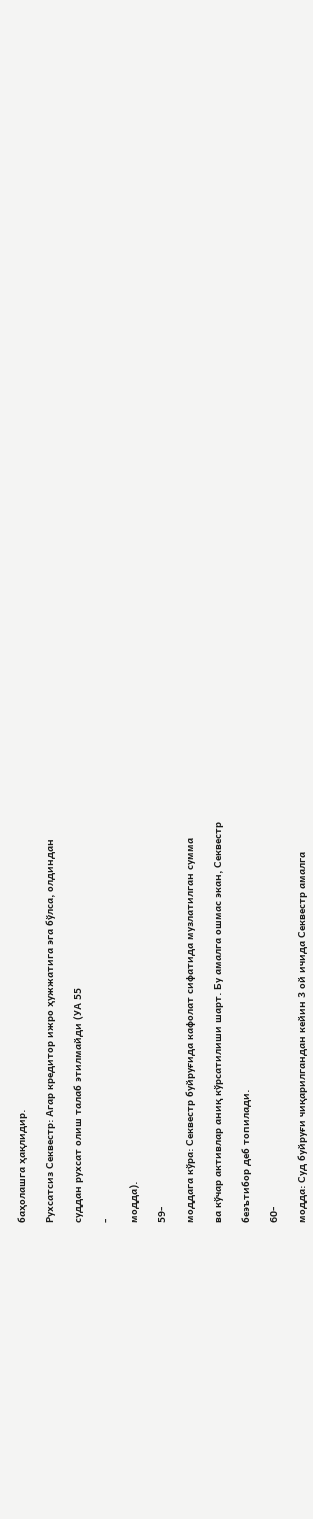баҳолашга ҳақлидир.

Рухсатсиз Секвестр: Агар кредитор ижро ҳужжатига эга бўлса, олдиндан

суддан рухсат олиш талаб этилмайди (УА 55

-

модда).

59-

моддага кўра: Секвестр буйруғида кафолат сифатида музлатилган сумма

ва кўчар активлар аниқ кўрсатилиши шарт. Бу амалга ошмас экан, Секвестр

беэътибор деб топилади.

60-

модда: Суд буйруғи чиқарилгандан кейин 3 ой ичида Секвестр амалга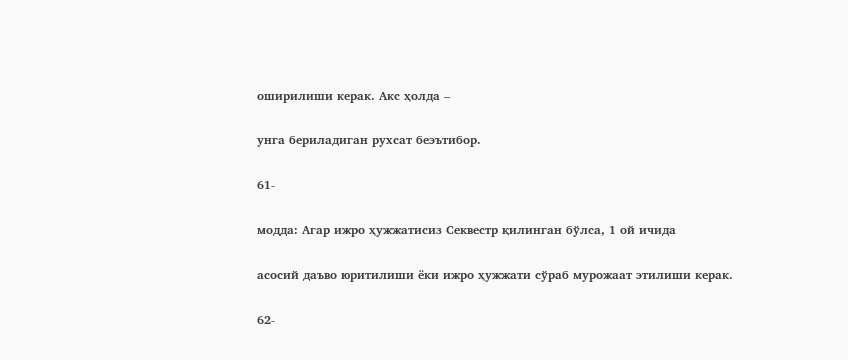оширилиши керак. Акс ҳолда –

унга бериладиган рухсат беэътибор.

61-

модда: Агар ижро ҳужжатисиз Секвестр қилинган бўлса, 1 ой ичида

асосий даъво юритилиши ёки ижро ҳужжати сўраб мурожаат этилиши керак.

62-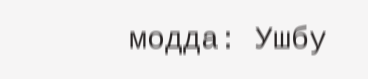модда: Ушбу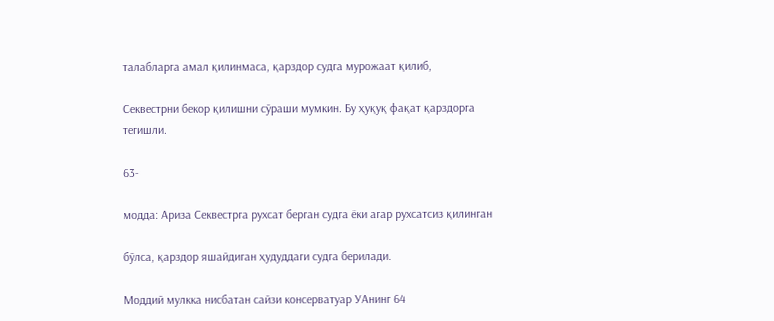талабларга амал қилинмаса, қарздор судга мурожаат қилиб,

Секвестрни бекор қилишни сўраши мумкин. Бу ҳуқуқ фақат қарздорга тегишли.

63-

модда: Ариза Секвестрга рухсат берган судга ёки агар рухсатсиз қилинган

бўлса, қарздор яшайдиган ҳудуддаги судга берилади.

Моддий мулкка нисбатан сайзи консерватуар УАнинг 64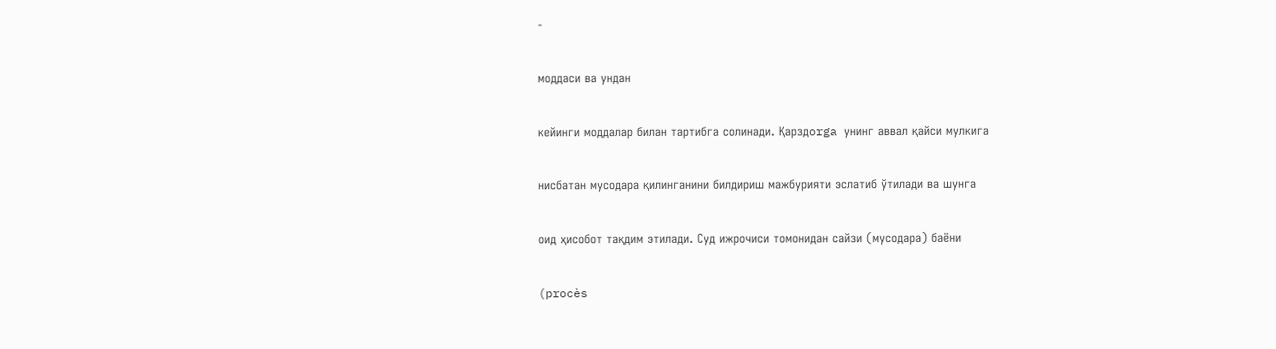-

моддаси ва ундан

кейинги моддалар билан тартибга солинади. Қарздorga унинг аввал қайси мулкига

нисбатан мусодара қилинганини билдириш мажбурияти эслатиб ўтилади ва шунга

оид ҳисобот тақдим этилади. Суд ижрочиси томонидан сайзи (мусодара) баёни

(procès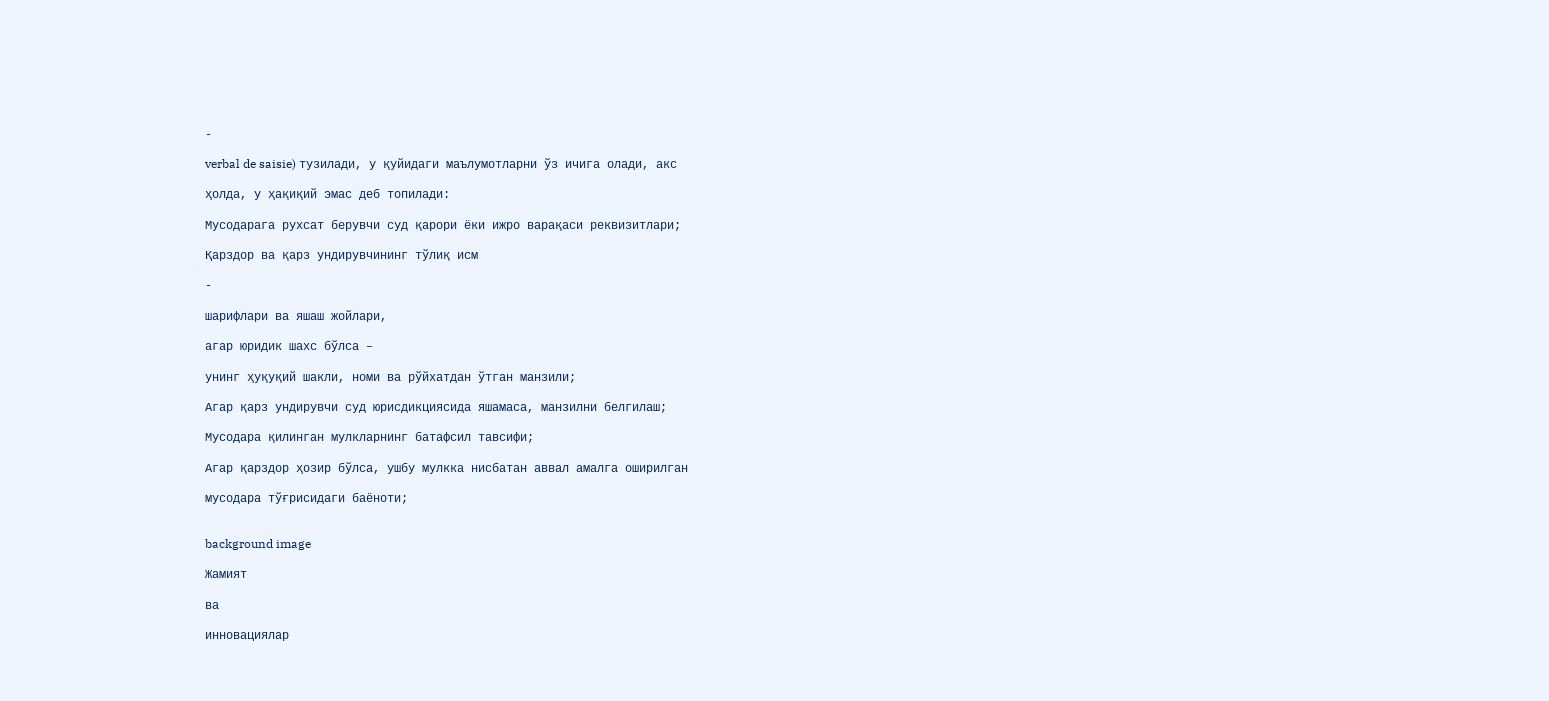-

verbal de saisie) тузилади, у қуйидаги маълумотларни ўз ичига олади, акс

ҳолда, у ҳақиқий эмас деб топилади:

Мусодарага рухсат берувчи суд қарори ёки ижро варақаси реквизитлари;

Қарздор ва қарз ундирувчининг тўлиқ исм

-

шарифлари ва яшаш жойлари,

агар юридик шахс бўлса –

унинг ҳуқуқий шакли, номи ва рўйхатдан ўтган манзили;

Агар қарз ундирувчи суд юрисдикциясида яшамаса, манзилни белгилаш;

Мусодара қилинган мулкларнинг батафсил тавсифи;

Агар қарздор ҳозир бўлса, ушбу мулкка нисбатан аввал амалга оширилган

мусодара тўғрисидаги баёноти;


background image

Жамият

ва

инновациялар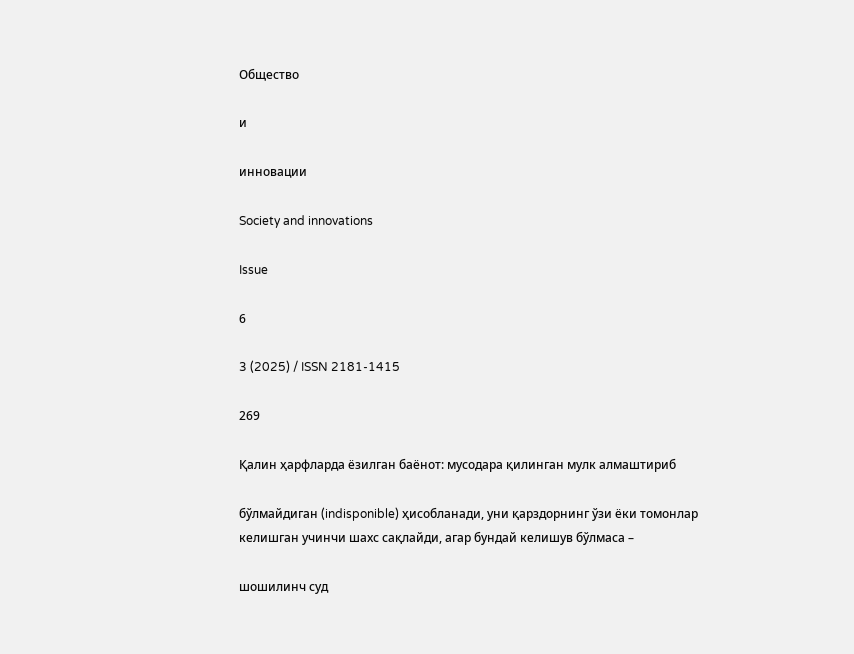Общество

и

инновации

Society and innovations

Issue

6

3 (2025) / ISSN 2181-1415

269

Қалин ҳарфларда ёзилган баёнот: мусодара қилинган мулк алмаштириб

бўлмайдиган (indisponible) ҳисобланади, уни қарздорнинг ўзи ёки томонлар
келишган учинчи шахс сақлайди, агар бундай келишув бўлмаса –

шошилинч суд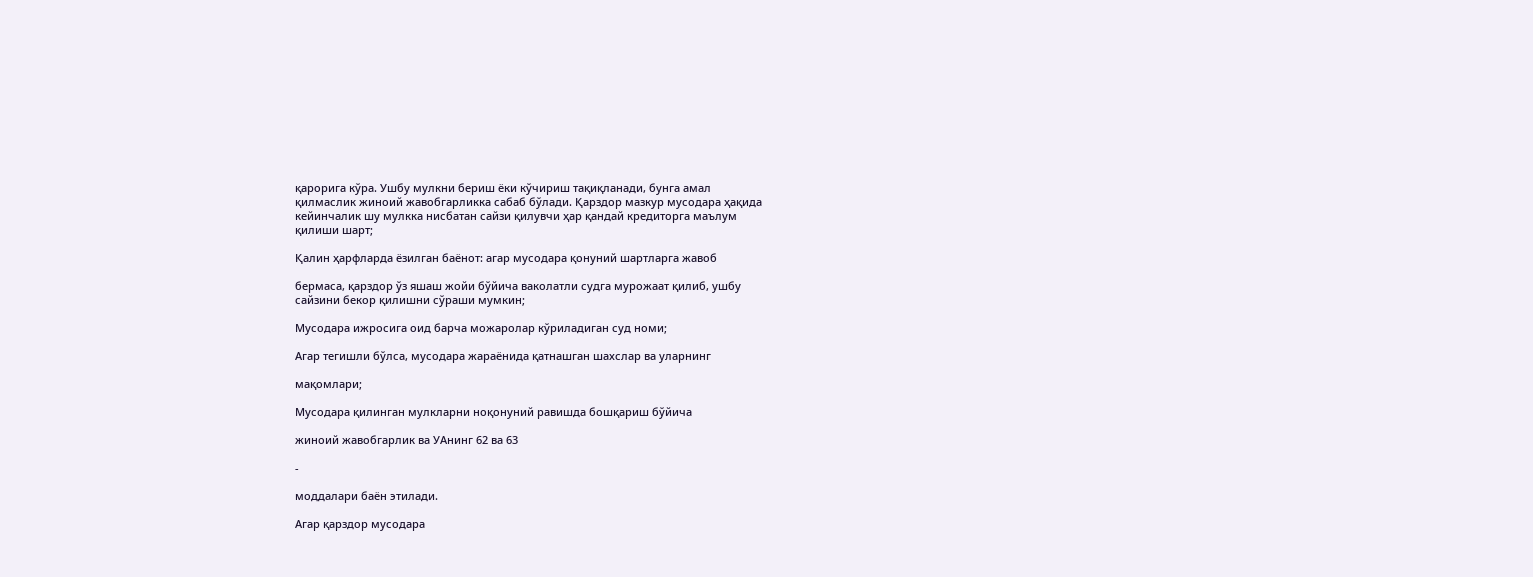қарорига кўра. Ушбу мулкни бериш ёки кўчириш тақиқланади, бунга амал
қилмаслик жиноий жавобгарликка сабаб бўлади. Қарздор мазкур мусодара ҳақида
кейинчалик шу мулкка нисбатан сайзи қилувчи ҳар қандай кредиторга маълум
қилиши шарт;

Қалин ҳарфларда ёзилган баёнот: агар мусодара қонуний шартларга жавоб

бермаса, қарздор ўз яшаш жойи бўйича ваколатли судга мурожаат қилиб, ушбу
сайзини бекор қилишни сўраши мумкин;

Мусодара ижросига оид барча можаролар кўриладиган суд номи;

Агар тегишли бўлса, мусодара жараёнида қатнашган шахслар ва уларнинг

мақомлари;

Мусодара қилинган мулкларни ноқонуний равишда бошқариш бўйича

жиноий жавобгарлик ва УАнинг 62 ва 63

-

моддалари баён этилади.

Агар қарздор мусодара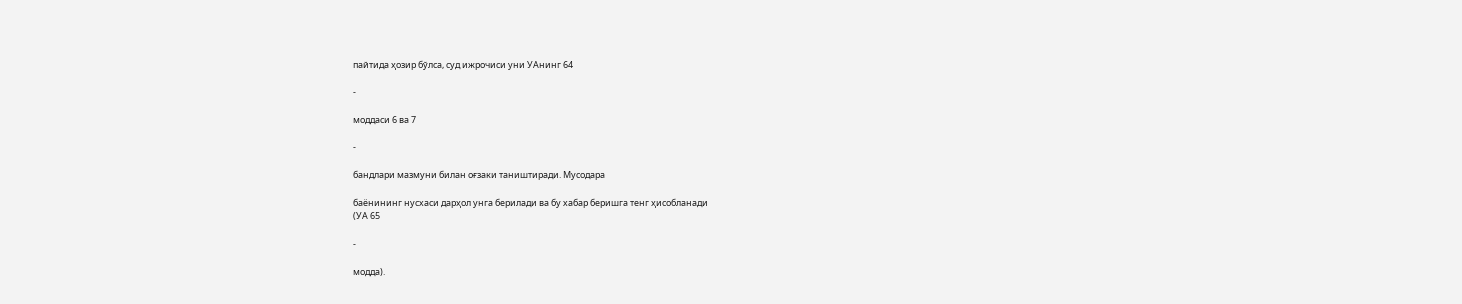пайтида ҳозир бўлса, суд ижрочиси уни УАнинг 64

-

моддаси 6 ва 7

-

бандлари мазмуни билан оғзаки таништиради. Мусодара

баёнининг нусхаси дарҳол унга берилади ва бу хабар беришга тенг ҳисобланади
(УА 65

-

модда).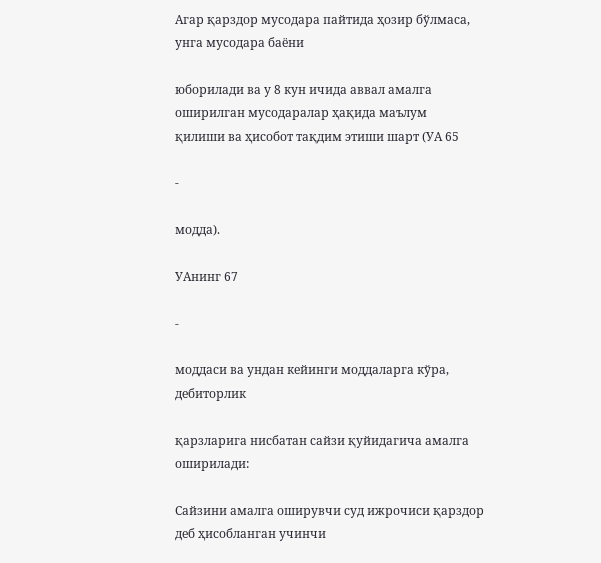Агар қарздор мусодара пайтида ҳозир бўлмаса, унга мусодара баёни

юборилади ва у 8 кун ичида аввал амалга оширилган мусодаралар ҳақида маълум
қилиши ва ҳисобот тақдим этиши шарт (УА 65

-

модда).

УАнинг 67

-

моддаси ва ундан кейинги моддаларга кўра, дебиторлик

қарзларига нисбатан сайзи қуйидагича амалга оширилади:

Сайзини амалга оширувчи суд ижрочиси қарздор деб ҳисобланган учинчи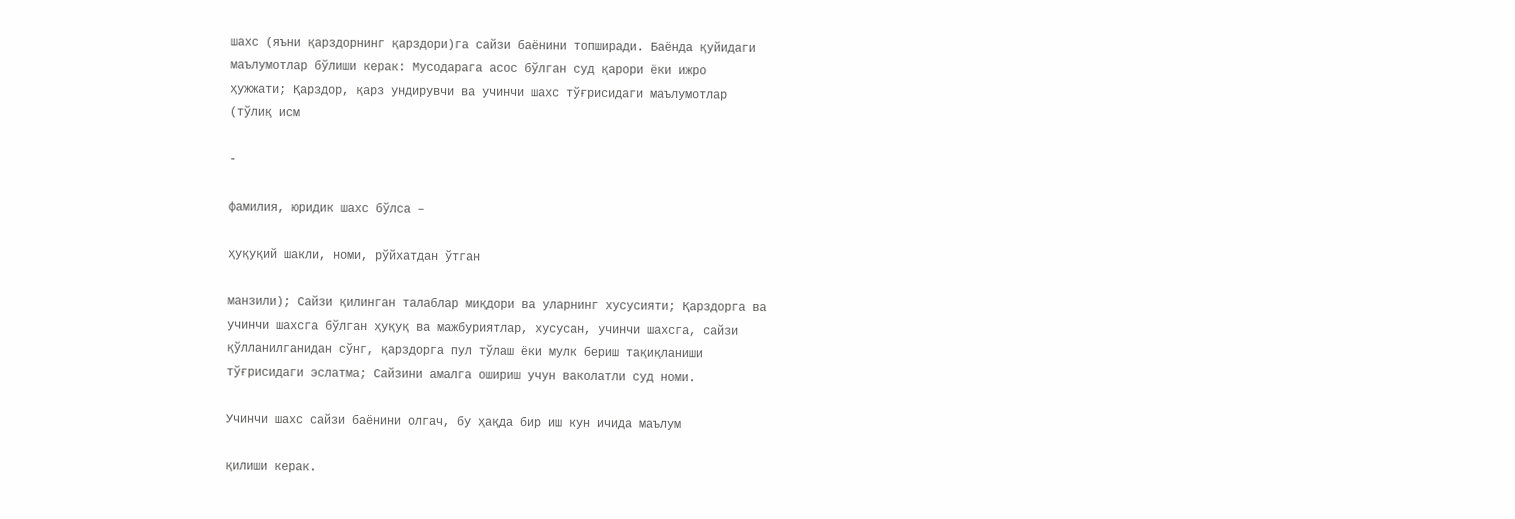шахс (яъни қарздорнинг қарздори)га сайзи баёнини топширади. Баёнда қуйидаги
маълумотлар бўлиши керак: Мусодарага асос бўлган суд қарори ёки ижро
ҳужжати; Қарздор, қарз ундирувчи ва учинчи шахс тўғрисидаги маълумотлар
(тўлиқ исм

-

фамилия, юридик шахс бўлса –

ҳуқуқий шакли, номи, рўйхатдан ўтган

манзили); Сайзи қилинган талаблар миқдори ва уларнинг хусусияти; Қарздорга ва
учинчи шахсга бўлган ҳуқуқ ва мажбуриятлар, хусусан, учинчи шахсга, сайзи
қўлланилганидан сўнг, қарздорга пул тўлаш ёки мулк бериш тақиқланиши
тўғрисидаги эслатма; Сайзини амалга ошириш учун ваколатли суд номи.

Учинчи шахс сайзи баёнини олгач, бу ҳақда бир иш кун ичида маълум

қилиши керак.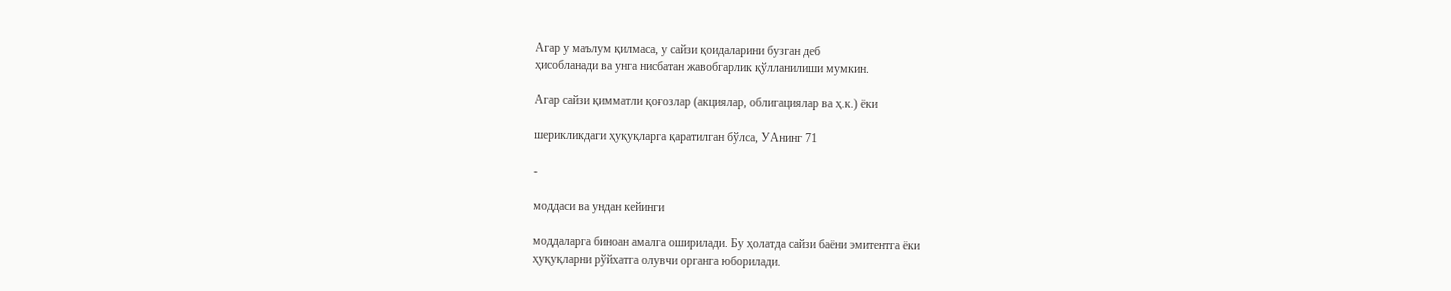Агар у маълум қилмаса, у сайзи қоидаларини бузган деб
ҳисобланади ва унга нисбатан жавобгарлик қўлланилиши мумкин.

Агар сайзи қимматли қоғозлар (акциялар, облигациялар ва ҳ.к.) ёки

шерикликдаги ҳуқуқларга қаратилган бўлса, УАнинг 71

-

моддаси ва ундан кейинги

моддаларга биноан амалга оширилади. Бу ҳолатда сайзи баёни эмитентга ёки
ҳуқуқларни рўйхатга олувчи органга юборилади.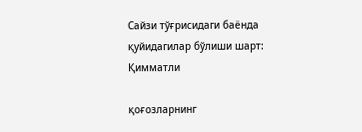Сайзи тўғрисидаги баёнда қуйидагилар бўлиши шарт: Қимматли

қоғозларнинг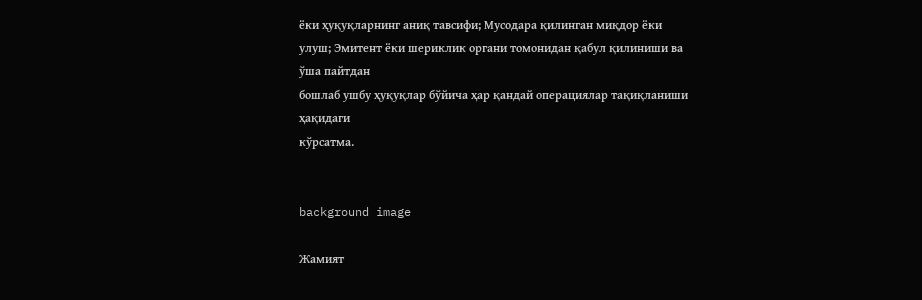ёки ҳуқуқларнинг аниқ тавсифи; Мусодара қилинган миқдор ёки
улуш; Эмитент ёки шериклик органи томонидан қабул қилиниши ва ўша пайтдан
бошлаб ушбу ҳуқуқлар бўйича ҳар қандай операциялар тақиқланиши ҳақидаги
кўрсатма.


background image

Жамият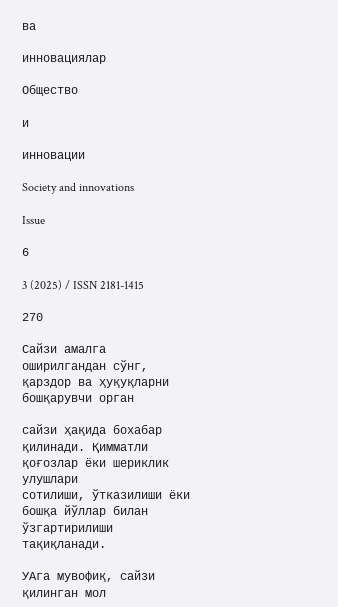ва

инновациялар

Общество

и

инновации

Society and innovations

Issue

6

3 (2025) / ISSN 2181-1415

270

Сайзи амалга оширилгандан сўнг, қарздор ва ҳуқуқларни бошқарувчи орган

сайзи ҳақида бохабар қилинади. Қимматли қоғозлар ёки шериклик улушлари
сотилиши, ўтказилиши ёки бошқа йўллар билан ўзгартирилиши тақиқланади.

УАга мувофиқ, сайзи қилинган мол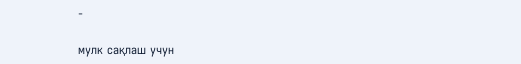-

мулк сақлаш учун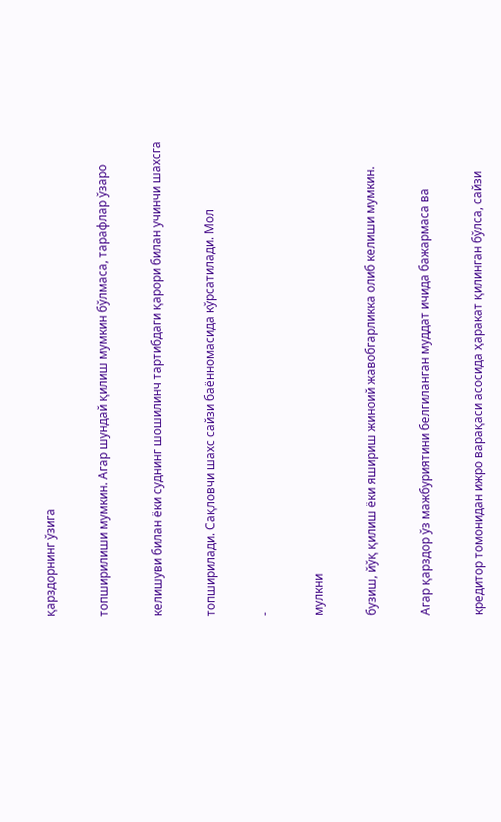қарздорнинг ўзига

топширилиши мумкин. Агар шундай қилиш мумкин бўлмаса, тарафлар ўзаро

келишуви билан ёки суднинг шошилинч тартибдаги қарори билан учинчи шахсга

топширилади. Сақловчи шахс сайзи баённомасида кўрсатилади. Мол

-

мулкни

бузиш, йўқ қилиш ёки яшириш жиноий жавобгарликка олиб келиши мумкин.

Агар қарздор ўз мажбуриятини белгиланган муддат ичида бажармаса ва

кредитор томонидан ижро варақаси асосида ҳаракат қилинган бўлса, сайзи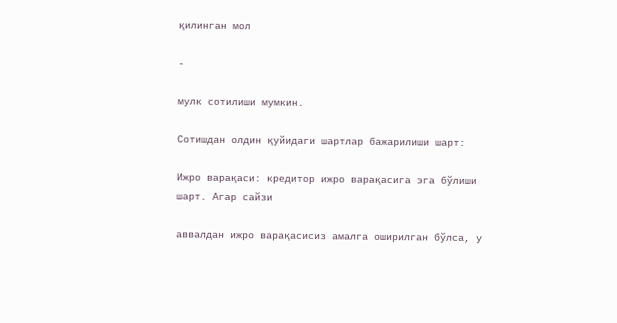қилинган мол

-

мулк сотилиши мумкин.

Сотишдан олдин қуйидаги шартлар бажарилиши шарт:

Ижро варақаси: кредитор ижро варақасига эга бўлиши шарт. Агар сайзи

аввалдан ижро варақасисиз амалга оширилган бўлса, у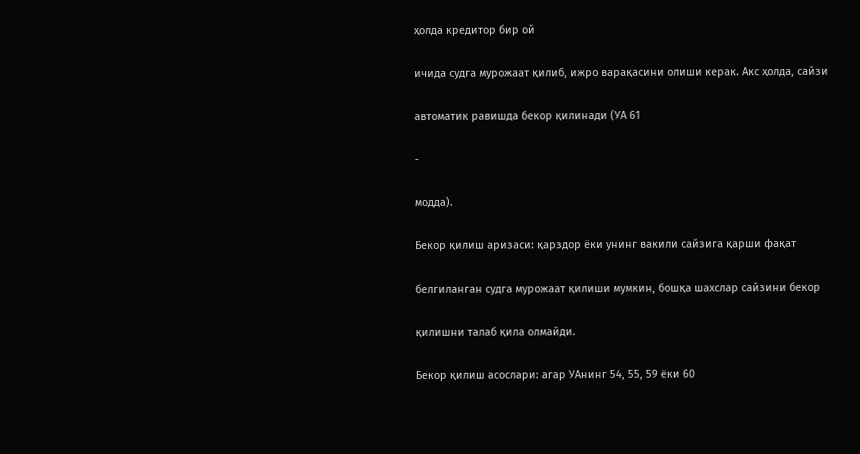ҳолда кредитор бир ой

ичида судга мурожаат қилиб, ижро варақасини олиши керак. Акс ҳолда, сайзи

автоматик равишда бекор қилинади (УА 61

-

модда).

Бекор қилиш аризаси: қарздор ёки унинг вакили сайзига қарши фақат

белгиланган судга мурожаат қилиши мумкин, бошқа шахслар сайзини бекор

қилишни талаб қила олмайди.

Бекор қилиш асослари: агар УАнинг 54, 55, 59 ёки 60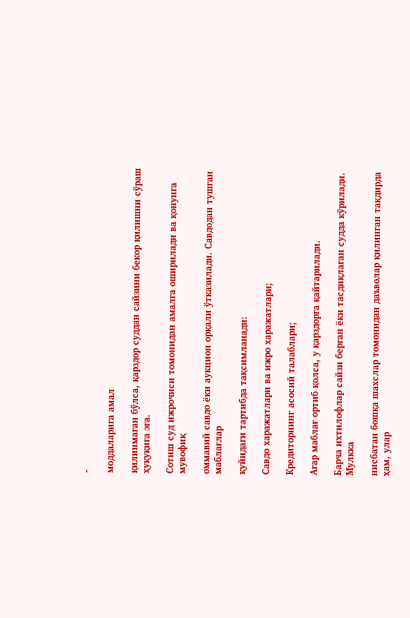-

моддаларига амал

қилинмаган бўлса, қарздор суддан сайзини бекор қилишни сўраш ҳуқуқига эга.

Сотиш суд ижрочиси томонидан амалга оширилади ва қонунга мувофиқ

оммавий савдо ёки аукцион орқали ўтказилади. Савдодан тушган маблағлар

қуйидаги тартибда тақсимланади:

Савдо харажатлари ва ижро харажатлари;

Кредиторнинг асосий талаблари;

Агар маблағ ортиб қолса, у қарздорга қайтарилади.

Барча ихтилофлар сайзи берган ёки тасдиқлаган судда кўрилади. Мулкка

нисбатан бошқа шахслар томонидан даъволар қилинган тақдирда ҳам, улар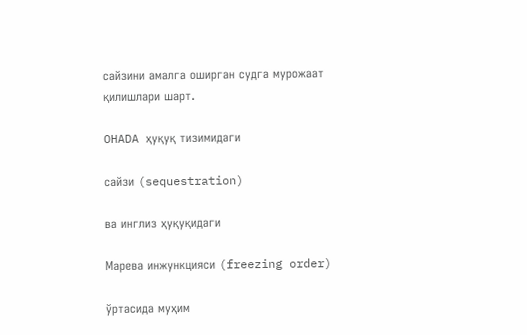сайзини амалга оширган судга мурожаат қилишлари шарт.

OHADA ҳуқуқ тизимидаги

сайзи (sequestration)

ва инглиз ҳуқуқидаги

Мaрева инжункцияси (freezing order)

ўртасида муҳим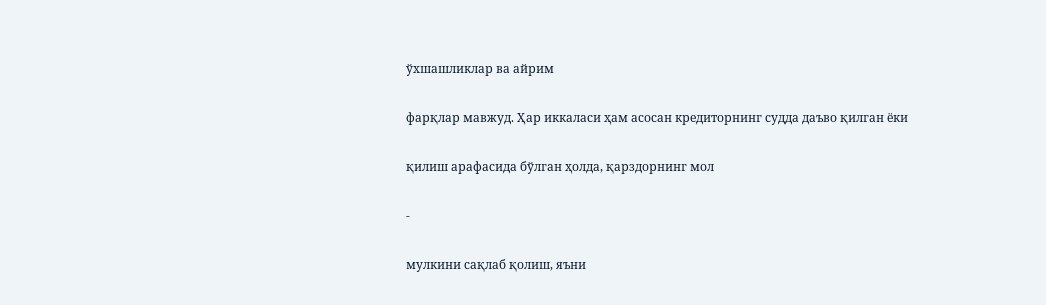ўхшашликлар ва айрим

фарқлар мавжуд. Ҳар иккаласи ҳам асосан кредиторнинг судда даъво қилган ёки

қилиш арафасида бўлган ҳолда, қарздорнинг мол

-

мулкини сақлаб қолиш, яъни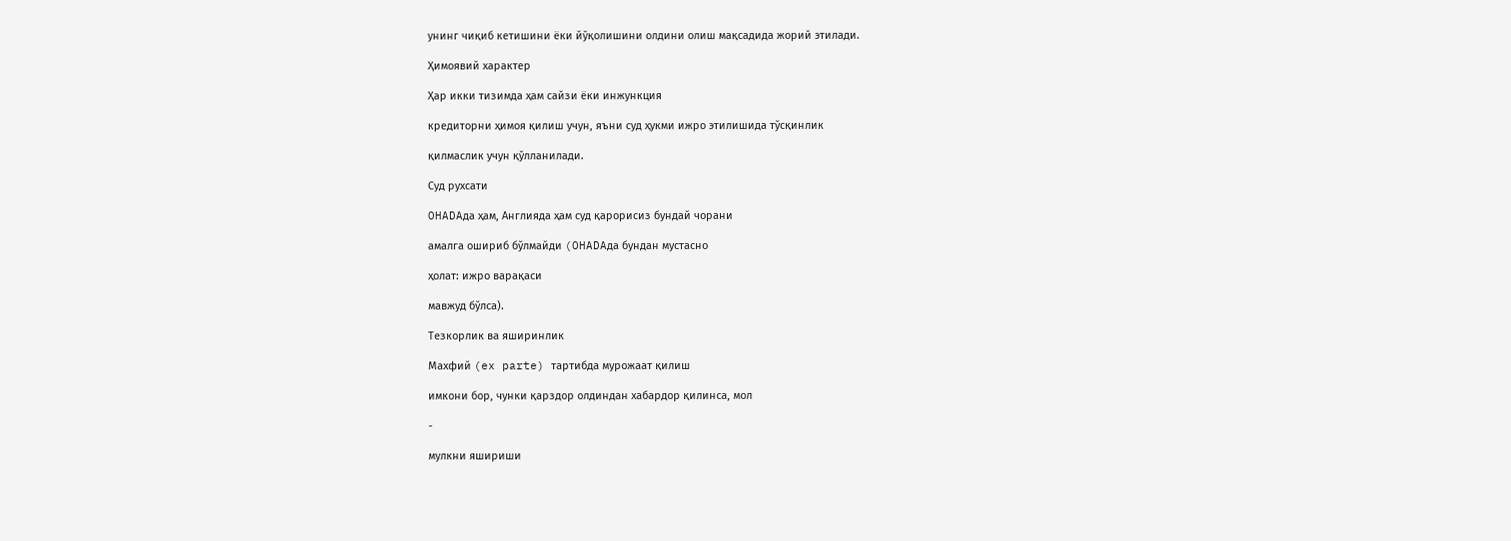унинг чиқиб кетишини ёки йўқолишини олдини олиш мақсадида жорий этилади.

Ҳимоявий характер

Ҳар икки тизимда ҳам сайзи ёки инжункция

кредиторни ҳимоя қилиш учун, яъни суд ҳукми ижро этилишида тўсқинлик

қилмаслик учун қўлланилади.

Суд рухсати

OHADAда ҳам, Англияда ҳам суд қарорисиз бундай чорани

амалга ошириб бўлмайди (OHADAда бундан мустасно

ҳолат: ижро варақаси

мавжуд бўлса).

Тезкорлик ва яширинлик

Махфий (ex parte) тартибда мурожаат қилиш

имкони бор, чунки қарздор олдиндан хабардор қилинса, мол

-

мулкни яшириши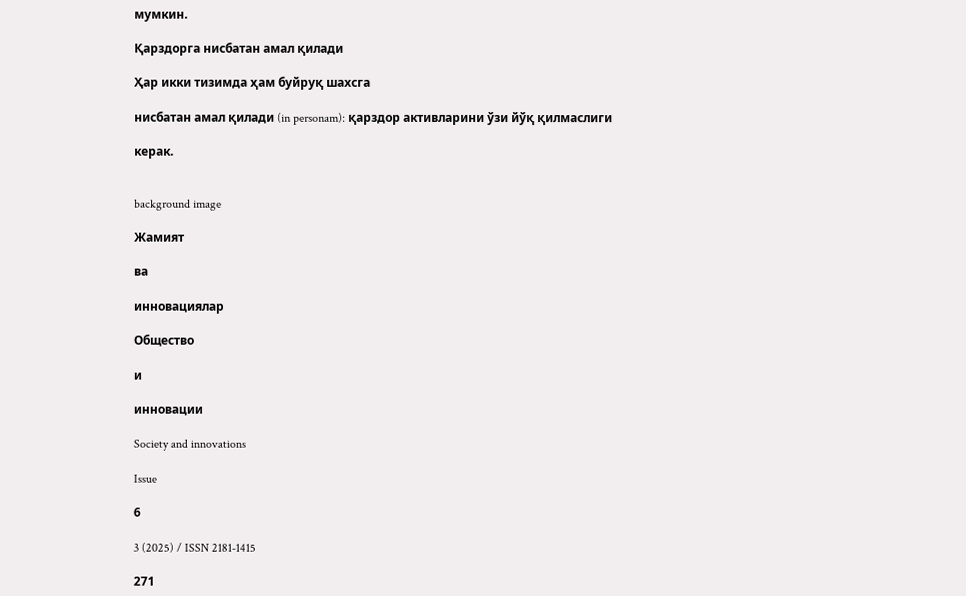мумкин.

Қарздорга нисбатан амал қилади

Ҳар икки тизимда ҳам буйруқ шахсга

нисбатан амал қилади (in personam): қарздор активларини ўзи йўқ қилмаслиги

керак.


background image

Жамият

ва

инновациялар

Общество

и

инновации

Society and innovations

Issue

6

3 (2025) / ISSN 2181-1415

271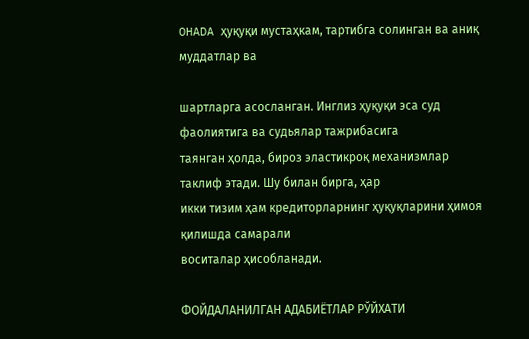OHADA ҳуқуқи мустаҳкам, тартибга солинган ва аниқ муддатлар ва

шартларга асосланган. Инглиз ҳуқуқи эса суд фаолиятига ва судьялар тажрибасига
таянган ҳолда, бироз эластикроқ механизмлар таклиф этади. Шу билан бирга, ҳар
икки тизим ҳам кредиторларнинг ҳуқуқларини ҳимоя қилишда самарали
воситалар ҳисобланади.

ФОЙДАЛАНИЛГАН АДАБИЁТЛАР РЎЙХАТИ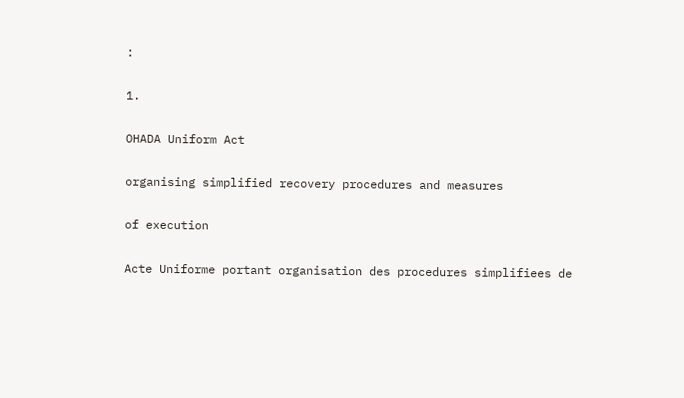:

1.

OHADA Uniform Act

organising simplified recovery procedures and measures

of execution

Acte Uniforme portant organisation des procedures simplifiees de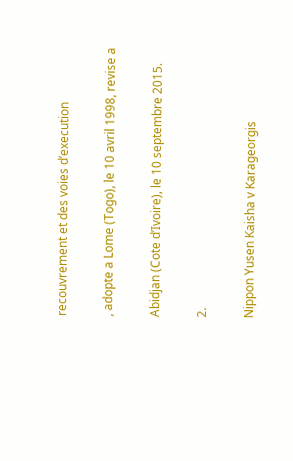recouvrement et des voies d’execution

, adopte a Lome (Togo), le 10 avril 1998, revise a

Abidjan (Cote d’Ivoire), le 10 septembre 2015.

2.

Nippon Yusen Kaisha v Karageorgis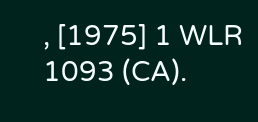, [1975] 1 WLR 1093 (CA).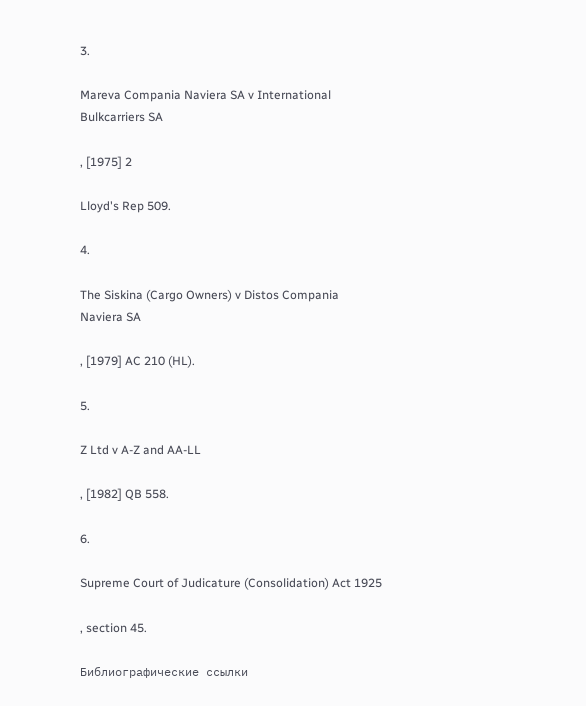3.

Mareva Compania Naviera SA v International Bulkcarriers SA

, [1975] 2

Lloyd's Rep 509.

4.

The Siskina (Cargo Owners) v Distos Compania Naviera SA

, [1979] AC 210 (HL).

5.

Z Ltd v A-Z and AA-LL

, [1982] QB 558.

6.

Supreme Court of Judicature (Consolidation) Act 1925

, section 45.

Библиографические ссылки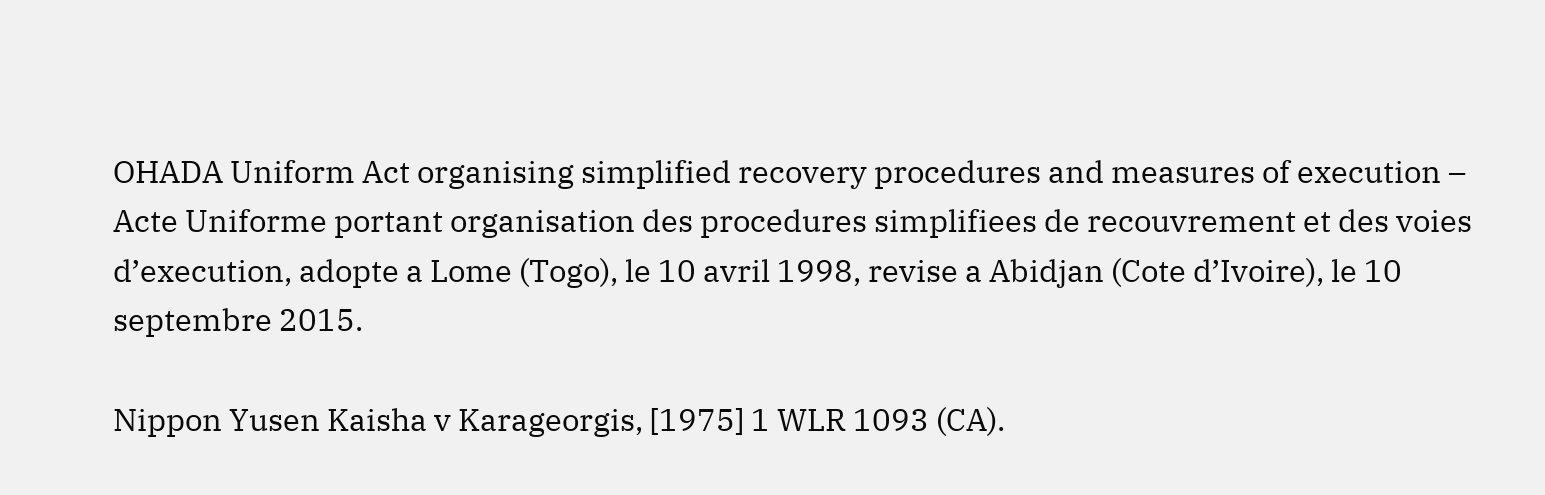OHADA Uniform Act organising simplified recovery procedures and measures of execution – Acte Uniforme portant organisation des procedures simplifiees de recouvrement et des voies d’execution, adopte a Lome (Togo), le 10 avril 1998, revise a Abidjan (Cote d’Ivoire), le 10 septembre 2015.

Nippon Yusen Kaisha v Karageorgis, [1975] 1 WLR 1093 (CA).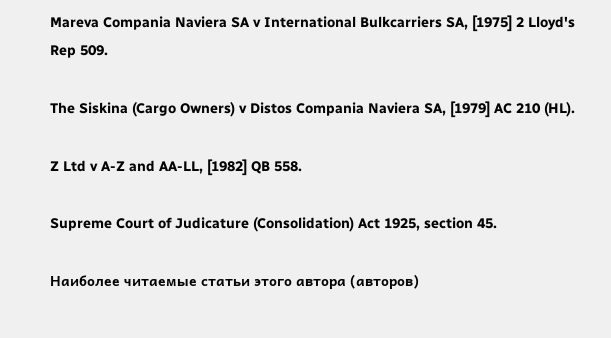Mareva Compania Naviera SA v International Bulkcarriers SA, [1975] 2 Lloyd's Rep 509.

The Siskina (Cargo Owners) v Distos Compania Naviera SA, [1979] AC 210 (HL).

Z Ltd v A-Z and AA-LL, [1982] QB 558.

Supreme Court of Judicature (Consolidation) Act 1925, section 45.

Наиболее читаемые статьи этого автора (авторов)